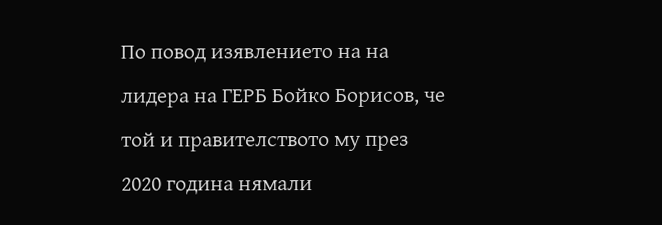По повод изявлението на на лидера на ГЕРБ Бойко Борисов, че той и правителството му през 2020 година нямали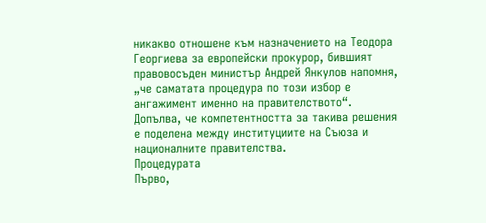никакво отношене към назначението на Теодора Георгиева за европейски прокурор, бившият правовосъден министър Андрей Янкулов напомня, „че саматата процедура по този избор е ангажимент именно на правителството“.
Допълва, че компетентността за такива решения е поделена между институциите на Съюза и националните правителства.
Процедурата
Първо,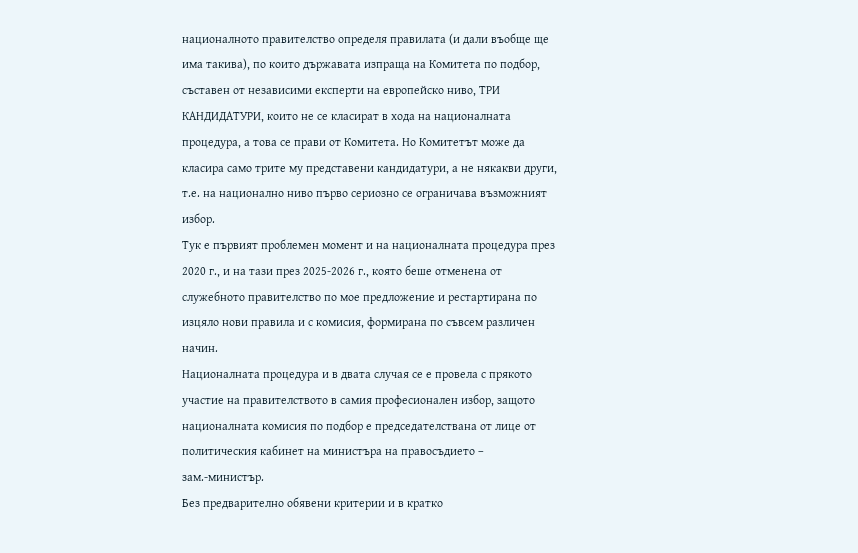националното правителство определя правилата (и дали въобще ще има такива), по които държавата изпраща на Комитета по подбор, съставен от независими експерти на европейско ниво, ТРИ КАНДИДАТУРИ, които не се класират в хода на националната процедура, а това се прави от Комитета. Но Комитетът може да класира само трите му представени кандидатури, а не някакви други, т.е. на национално ниво първо сериозно се ограничава възможният избор.
Тук е първият проблемен момент и на националната процедура през 2020 г., и на тази през 2025-2026 г., която беше отменена от служебното правителство по мое предложение и рестартирана по изцяло нови правила и с комисия, формирана по съвсем различен начин.
Националната процедура и в двата случая се е провела с прякото участие на правителството в самия професионален избор, защото националната комисия по подбор е председателствана от лице от политическия кабинет на министъра на правосъдието – зам.-министър.
Без предварително обявени критерии и в кратко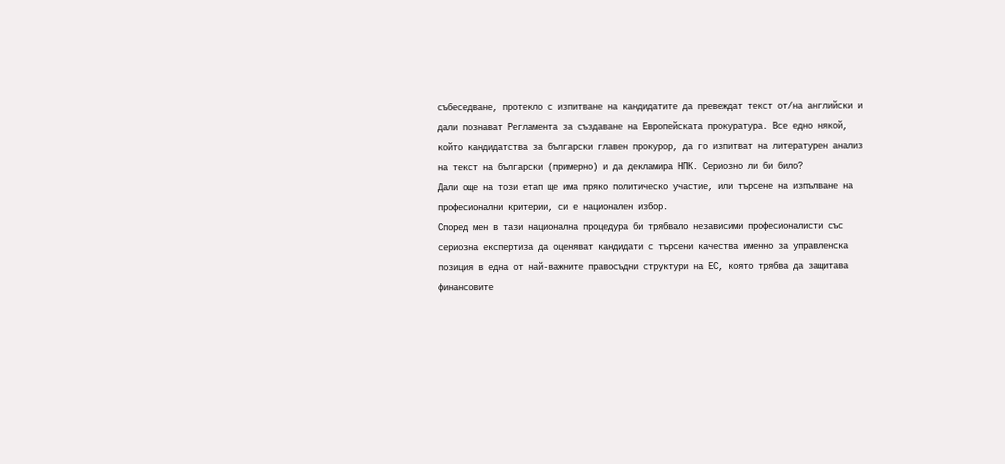събеседване, протекло с изпитване на кандидатите да превеждат текст от/на английски и дали познават Регламента за създаване на Европейската прокуратура. Все едно някой, който кандидатства за български главен прокурор, да го изпитват на литературен анализ на текст на български (примерно) и да декламира НПК. Сериозно ли би било?
Дали още на този етап ще има пряко политическо участие, или търсене на изпълване на професионални критерии, си е национален избор.
Според мен в тази национална процедура би трябвало независими професионалисти със сериозна експертиза да оценяват кандидати с търсени качества именно за управленска позиция в една от най-важните правосъдни структури на ЕС, която трябва да защитава финансовите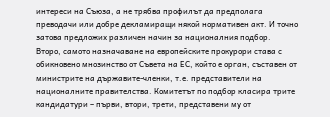интереси на Съюза, а не трябва профилът да предполага преводачи или добре декламиращи някой нормативен акт. И точно затова предложих различен начин за националния подбор.
Второ, самото назначаване на европейските прокурори става с обикновено мнозинство от Съвета на ЕС, който е орган, съставен от министрите на държавите-членки, т.е. представители на националните правителства. Комитетът по подбор класира трите кандидатури – първи, втори, трети, представени му от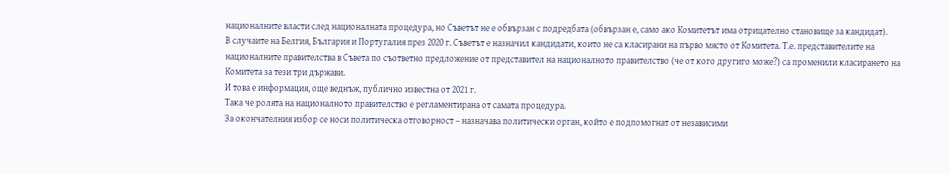националните власти след националната процедура, но Съветът не е обвързан с подредбата (обвързан е, само ако Комитетът има отрицателно становище за кандидат).
В случаите на Белгия, България и Португалия през 2020 г. Съветът е назначил кандидати, които не са класирани на първо място от Комитета. Т.е. представителите на националните правителства в Съвета по съответно предложение от представител на националното правителство (че от кого другиго може?) са променили класирането на Комитета за тези три държави.
И това е информация, още веднъж, публично известна от 2021 г.
Така че ролята на националното правителство е регламентирана от самата процедура.
За окончателния избор се носи политическа отговорност – назначава политически орган, който е подпомогнат от независими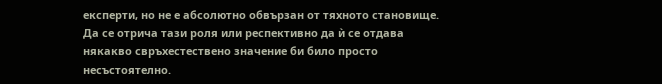експерти, но не е абсолютно обвързан от тяхното становище.
Да се отрича тази роля или респективно да ѝ се отдава някакво свръхестествено значение би било просто несъстоятелно.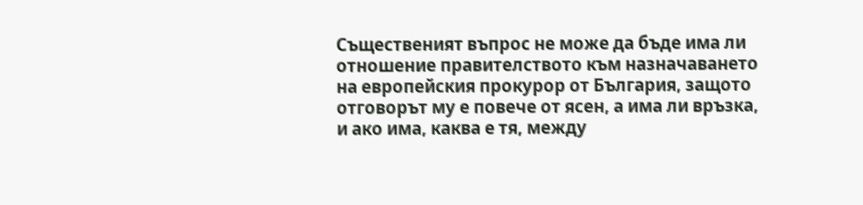Същественият въпрос не може да бъде има ли отношение правителството към назначаването на европейския прокурор от България, защото отговорът му е повече от ясен, а има ли връзка, и ако има, каква е тя, между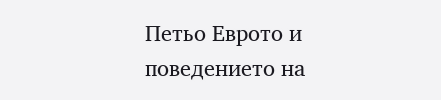Петьо Еврото и поведението на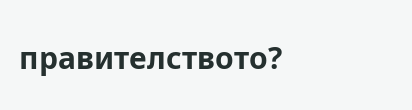правителството?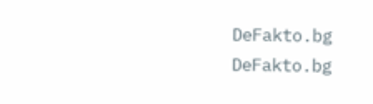DeFakto.bg DeFakto.bg